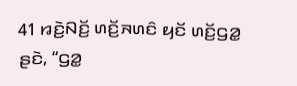41 ꤙꤢꤧ꤬ꤡꤢꤩ꤬ ꤛꤢꤩ꤬ꤏꤛꤢꤨ ꤟꤢꤩ ꤛꤢꤩ꤬ꤞꤤ꤭ ꤔꤢꤧ, “ꤞꤤ꤭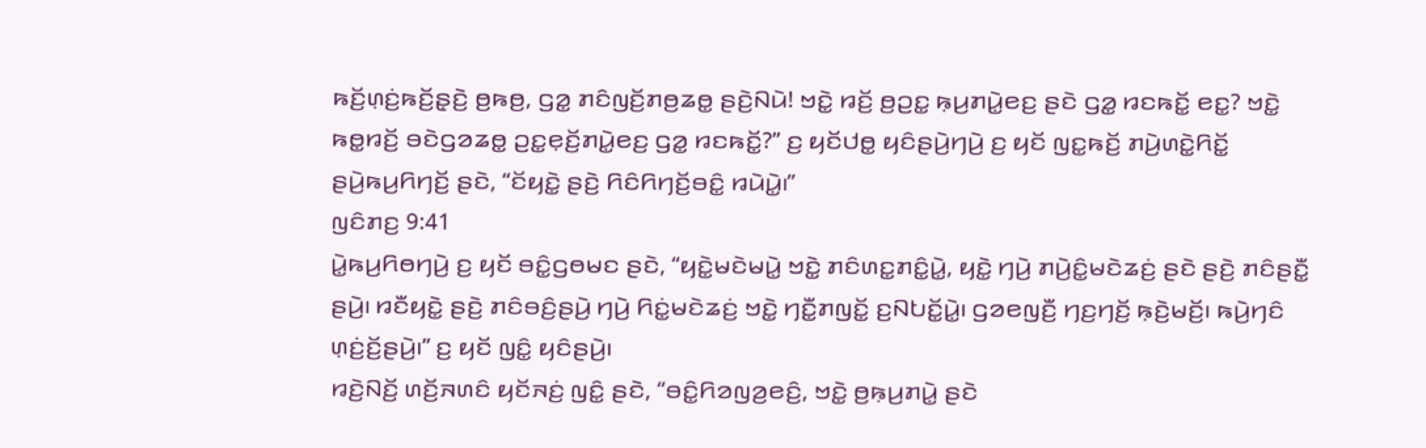ꤒꤢꤩ꤬ꤛ꤫ꤢꤦ꤬ꤒꤢꤩ꤬ꤔ꤫ꤢꤧ꤬ ꤥ꤬ꤒꤥ꤬, ꤞꤤ꤭ ꤊꤢꤨꤜꤢꤩ꤬ꤊꤥ꤬ꤘꤥ꤭ ꤔꤢꤧ꤬ꤡꤣꤧ! ꤠꤢꤧ꤭ ꤙꤢꤩ꤬ ꤥ꤬ꤑꤢ꤭ ꤒ꤫ꤣ꤬ꤊꤣꤧ꤭ꤕꤢ꤬ ꤔꤢꤧ ꤞꤤ꤭ ꤙꤢꤒꤢꤩ꤭ ꤕꤢ꤭? ꤠꤢꤧ꤭ ꤒꤥ꤭ꤙꤢꤩ꤬ ꤋꤢꤧꤞꤤꤘꤥ꤭ ꤑꤢ꤭ꤕ꤫ꤢꤩ꤬ꤊꤣꤧ꤭ꤕꤢ꤬ ꤞꤤ꤭ ꤙꤢꤒꤢꤩ꤭?” ꤢ꤬ ꤟꤢꤩꤓꤥ꤭ ꤟꤢꤨꤔꤣꤧ꤬ꤚꤣꤧ꤬ ꤢ꤬ ꤟꤢꤩ ꤜꤢ꤭ꤒꤢꤩ꤬ ꤊꤣꤧ꤬ꤛꤢꤧ꤭ꤖꤢꤩ꤭ ꤔꤣꤧ꤬ꤒꤣ꤬ꤖꤚꤢꤩ꤬ ꤔꤢꤧ, “ꤢꤩꤟꤢꤧ꤭ ꤔꤢꤧ꤬ ꤖꤢꤨꤖꤚꤢꤩ꤬ꤋꤢꤨ꤭ ꤙꤣꤧꤣꤧ꤭꤯”
ꤜꤢꤨꤊꤢ꤬ 9:41
ꤣꤧ꤭ꤒꤣ꤬ꤖꤥꤚꤣꤧ꤬ ꤢ꤬ ꤟꤢꤩ ꤋꤢꤨ꤭ꤞꤥꤗꤢ ꤔꤢꤧ, “ꤟꤢꤧ꤭ꤗꤢꤧꤗꤣꤧ꤭ ꤠꤢꤧ꤭ ꤊꤢꤨꤛꤢ꤭ꤊꤢꤨ꤭ꤣꤧ꤭, ꤟꤢꤧ꤭ ꤚꤣꤧ꤬ ꤊꤣꤧ꤬ꤢꤨ꤭ꤗꤢꤧꤘꤢꤦ꤬ ꤔꤢꤧ ꤔꤢꤧ꤬ ꤊꤢꤨꤔꤢꤪ꤭ ꤔꤣꤧ꤬꤯ ꤙꤢꤪꤟꤢꤧ꤭ ꤔꤢꤧ꤬ ꤊꤢꤨꤋꤢꤨ꤬ꤔꤣꤧ꤬ ꤚꤣꤧ꤬ ꤖꤢꤦ꤭ꤗꤢꤧꤘꤢꤦ꤬ ꤠꤢꤧ꤭ ꤚꤢꤪ꤭ꤊꤜꤢꤩ꤭ ꤢ꤬ꤡꤝꤢꤩ꤭ꤣꤧ꤭꤯ ꤞꤤꤕꤜꤢꤪ꤬ ꤚꤢ꤬ꤚꤢꤩ꤬ ꤒ꤫ꤢꤧ꤬ꤗꤢꤩ꤬꤯ ꤒꤣꤧ꤬ꤚꤢꤨ ꤛ꤫ꤢꤦ꤬ꤢꤩ꤬ꤔꤣꤧ꤬꤯” ꤢ꤬ ꤟꤢꤩ ꤜꤢꤨ꤭ ꤟꤢꤨꤔꤣꤧ꤬꤯
ꤙꤢꤧ꤬ꤡꤢꤩ꤬ ꤛꤢꤩ꤬ꤏꤛꤢꤨ ꤟꤢꤩꤏꤢꤦ꤬ ꤜꤢꤨ꤭ ꤔꤢꤧ, “ꤋꤢꤨ꤭ꤖꤤꤜꤤ꤬ꤕꤢꤨ꤬, ꤠꤢꤧ꤭ ꤥ꤬ꤒ꤫ꤣ꤬ꤊꤣꤧ꤭ ꤔꤢꤧ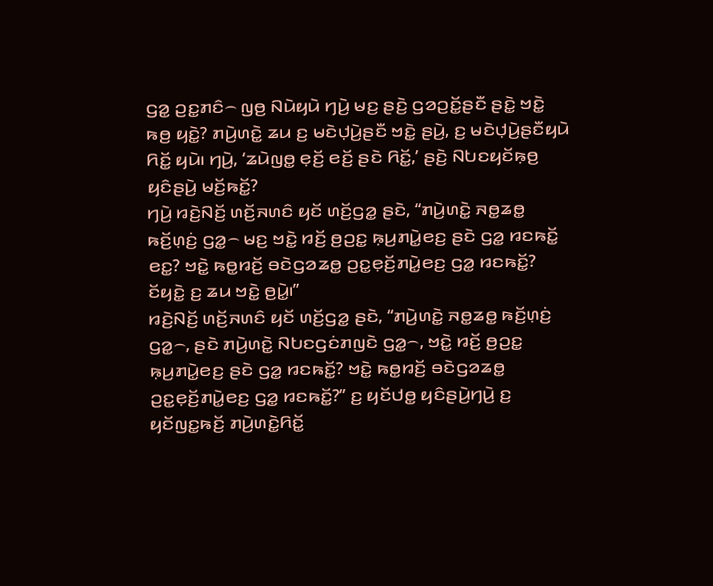ꤞꤤ꤭ ꤑꤢ꤭ꤊꤢꤨ꤮ ꤜꤥ꤬ ꤡꤣꤧꤟꤣꤧ ꤚꤣꤧ꤬ ꤗꤢ꤬ ꤔꤢꤧ꤬ ꤞꤤꤑꤢꤩ꤭ꤔꤢꤪ ꤔꤢꤧ꤭ ꤠꤢꤧ꤭ ꤒꤥ꤬ ꤟꤢꤧ꤭? ꤊꤣꤧ꤬ꤛꤢꤧ꤭ ꤘꤣ ꤢ꤬ ꤗꤢꤧꤓ꤫ꤣꤧ꤬ꤔꤢꤪ ꤠꤢꤧ꤭ ꤔꤣꤧ꤬, ꤢ꤬ ꤗꤢꤧꤓ꤫ꤣꤧ꤬ꤔꤢꤪꤟꤣꤧ ꤖꤢꤩ꤭ ꤟꤣꤧ꤯ ꤚꤣꤧ꤬, ‘ꤘꤣꤧꤜꤥ꤭ ꤕ꤫ꤢꤩ꤬ ꤕꤢꤩ꤬ ꤔꤢꤧ ꤖꤢꤩ꤭,’ ꤔꤢꤧ꤬ ꤡꤝꤢꤟꤢꤩꤒ꤫ꤥ꤬ ꤟꤢꤨꤔꤣꤧ꤬ ꤗꤢꤩ꤬ꤒꤢꤩ꤭?
ꤚꤣꤧ꤬ ꤙꤢꤧ꤬ꤡꤢꤩ꤬ ꤛꤢꤩ꤬ꤏꤛꤢꤨ ꤟꤢꤩ ꤛꤢꤩ꤬ꤞꤤ꤭ ꤔꤢꤧ, “ꤊꤣꤧ꤬ꤛꤢꤧ꤭ ꤏꤥ꤭ꤘꤥ꤭ ꤒꤢꤩ꤬ꤛ꤫ꤢꤦ꤬ ꤞꤤ꤭꤮ ꤗꤢ꤬ ꤠꤢꤧ꤭ ꤙꤢꤩ꤬ ꤥ꤬ꤑꤢ꤭ ꤒ꤫ꤣ꤬ꤊꤣꤧ꤭ꤕꤢ꤬ ꤔꤢꤧ ꤞꤤ꤭ ꤙꤢꤒꤢꤩ꤭ ꤕꤢ꤭? ꤠꤢꤧ꤭ ꤒꤥ꤭ꤙꤢꤩ꤬ ꤋꤢꤧꤞꤤꤘꤥ꤭ ꤑꤢ꤭ꤕ꤫ꤢꤩ꤬ꤊꤣꤧ꤭ꤕꤢ꤬ ꤞꤤ꤭ ꤙꤢꤒꤢꤩ꤭? ꤢꤩꤟꤢꤧ꤭ ꤢ꤬ ꤘꤣ ꤠꤢꤧ꤭ ꤥ꤬ꤣꤧ꤭꤯”
ꤙꤢꤧ꤬ꤡꤢꤩ꤬ ꤛꤢꤩ꤬ꤏꤛꤢꤨ ꤟꤢꤩ ꤛꤢꤩ꤬ꤞꤤ꤭ ꤔꤢꤧ, “ꤊꤣꤧ꤬ꤛꤢꤧ꤭ ꤏꤥ꤭ꤘꤥ꤭ ꤒꤢꤩ꤬ꤛ꤫ꤢꤦ꤬ ꤞꤤ꤭꤮, ꤔꤢꤧ ꤊꤣꤧ꤬ꤛꤢꤧ꤭ ꤡꤝꤢꤞꤢꤦꤊꤜꤢꤧ ꤞꤤ꤭꤮, ꤠꤢꤧ꤭ ꤙꤢꤩ꤬ ꤥ꤬ꤑꤢ꤭ ꤒ꤫ꤣ꤬ꤊꤣꤧ꤭ꤕꤢ꤬ ꤔꤢꤧ ꤞꤤ꤭ ꤙꤢꤒꤢꤩ꤭? ꤠꤢꤧ꤭ ꤒꤥ꤭ꤙꤢꤩ꤬ ꤋꤢꤧꤞꤤꤘꤥ꤭ ꤑꤢ꤭ꤕ꤫ꤢꤩ꤬ꤊꤣꤧ꤭ꤕꤢ꤬ ꤞꤤ꤭ ꤙꤢꤒꤢꤩ꤭?” ꤢ꤬ ꤟꤢꤩꤓꤥ꤭ ꤟꤢꤨꤔꤣꤧ꤬ꤚꤣꤧ꤬ ꤢ꤬ ꤟꤢꤩꤜꤢ꤭ꤒꤢꤩ꤬ ꤊꤣꤧ꤬ꤛꤢꤧ꤭ꤖꤢꤩ꤭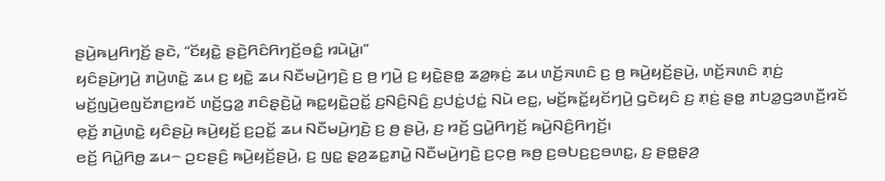ꤔꤣꤧ꤬ꤒꤣ꤬ꤖꤚꤢꤩ꤬ ꤔꤢꤧ, “ꤢꤩꤟꤢꤧ꤭ ꤔꤢꤧ꤬ꤖꤢꤨꤖꤚꤢꤩ꤬ꤋꤢꤨ꤭ ꤙꤣꤧꤣꤧ꤭꤯”
ꤟꤢꤨꤔꤣꤧ꤬ꤚꤣꤧ꤬ ꤊꤣꤧ꤬ꤛꤢꤧ꤭ ꤘꤣ ꤢ꤬ ꤟꤢꤧ꤭ ꤘꤣ ꤡꤢꤪꤗꤣꤧ꤬ꤚꤢꤧ꤬ ꤢ꤬ ꤥ꤬ ꤚꤣꤧ꤬ ꤢ꤬ ꤟꤢꤧ꤭ꤔꤥ꤭ ꤘꤤ꤭ꤒ꤫ꤢꤦ꤬ ꤘꤣ ꤛꤢꤩ꤬ꤏꤛꤢꤨ ꤢ꤬ ꤥ꤬ ꤒꤣꤧ꤬ꤟꤢꤩ꤬ꤔꤣꤧ꤬, ꤛꤢꤩ꤬ꤏꤛꤢꤨ ꤊ꤫ꤢꤦ꤬ ꤗꤢꤩ꤬ꤜꤣꤧ꤬ꤕꤜꤢꤩꤊꤢ꤬ꤙꤢꤩ ꤛꤢꤩ꤬ꤞꤤ꤭ ꤊꤢꤨꤔ꤫ꤢꤧ꤬ꤣꤧ꤭ ꤒꤢ꤭ꤟꤢꤧ꤭ꤑꤢꤩ꤭ ꤢ꤬ꤡꤢꤨ꤬ꤡꤢꤨ꤬ ꤢ꤬ꤓꤢꤦ꤭ꤓꤢꤦ꤭ ꤡꤣꤧ ꤕꤢ꤭, ꤗꤢꤩ꤬ꤒꤢꤩ꤭ꤟꤢꤩꤚꤣꤧ꤬ ꤞꤢꤧꤟꤢꤨ ꤢ꤬ ꤊ꤫ꤢꤦ꤬ ꤔꤥ꤭ ꤊꤝꤤ꤭ꤞꤤꤛꤢꤪ꤬ꤙꤢꤩ ꤕ꤫ꤢꤩ꤬ ꤊꤣꤧ꤬ꤛꤢꤧ꤭ ꤟꤢꤨꤔꤣꤧ꤬ ꤒꤣꤧ꤬ꤟꤢꤩ꤬ ꤢ꤬ꤑꤢꤩ꤭ ꤘꤣ ꤡꤢꤪꤗꤣꤧ꤬ꤚꤢꤧ꤬ ꤢ꤬ ꤥ꤬ ꤔꤣꤧ꤬, ꤢ꤬ ꤙꤢꤩ꤬ ꤞꤣꤧ꤭ꤖꤚꤢꤩ꤬ ꤒꤣꤧ꤬ꤡꤢꤨ꤬ꤖꤚꤢꤩ꤬꤯
ꤕꤢꤩ꤬ ꤖꤣꤧ꤭ꤖꤥ꤭ ꤘꤣ꤮ ꤑꤢꤔꤢꤨ꤬ ꤒꤣꤧ꤬ꤟꤢꤩ꤬ꤔꤣꤧ꤬, ꤢ꤬ ꤜꤢ꤭ ꤔ꤫ꤤ꤬ꤘꤢ꤭ꤊꤣꤧ꤭ ꤡꤢꤪꤗꤣꤧ꤬ꤚꤢꤧ꤬ ꤢ꤬ꤍ꤫ꤥ꤬ ꤒꤥ꤬ ꤢ꤬ꤋꤝꤢ꤬ꤢ꤬ꤋꤛꤢ꤭, ꤢ꤬ ꤔꤥ꤭ꤔ꤫ꤤ꤬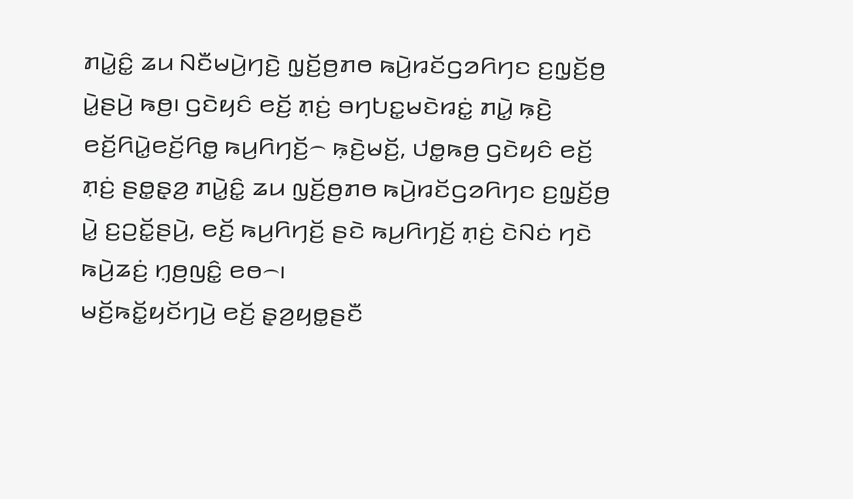ꤊꤣꤧ꤭ꤢꤨ꤭ ꤘꤣ ꤡꤢꤪꤗꤣꤧ꤬ꤚꤢꤧ꤬ ꤜ꤫ꤢꤩ꤬ꤥ꤬ꤊꤥ ꤒꤣꤧ꤬ꤙꤢꤩꤞꤤꤖꤚꤢ ꤢ꤬ꤜ꤫ꤢꤩ꤬ꤥ꤬ ꤣꤧ꤭ꤔꤣꤧ꤬ ꤒꤥ꤬꤯ ꤞꤢꤧꤟꤢꤨ ꤕꤢꤩ꤬ ꤊ꤫ꤢꤦ꤬ ꤋꤚꤝꤢ꤭ꤗꤢꤧꤙꤢꤦ꤭ ꤊꤣꤧ꤭ ꤒ꤫ꤢꤧ꤬ ꤕꤢꤩ꤬ꤖꤣꤧ꤭ꤕꤢꤩ꤬ꤖꤥ꤭ ꤒꤣ꤬ꤖꤚꤢꤩ꤬꤮ ꤒ꤫ꤢꤧ꤬ꤗꤢꤩ꤬, ꤓꤥ꤭ꤒꤥ꤬ ꤞꤢꤧꤟꤢꤨ ꤕꤢꤩ꤬ ꤊ꤫ꤢꤦ꤬ ꤔꤥ꤭ꤔ꤫ꤤ꤬ ꤊꤣꤧ꤭ꤢꤨ꤭ ꤘꤣ ꤜ꤫ꤢꤩ꤬ꤥ꤬ꤊꤥ ꤒꤣꤧ꤬ꤙꤢꤩꤞꤤꤖꤚꤢ ꤢ꤬ꤜ꤫ꤢꤩ꤬ꤥ꤬ ꤣꤧ꤭ ꤢ꤬ꤑꤢꤩ꤭ꤔꤣꤧ꤬, ꤕꤢꤩ꤬ ꤒꤣ꤬ꤖꤚꤢꤩ꤬ ꤔꤢꤧ ꤒꤣ꤬ꤖꤚꤢꤩ꤬ ꤊ꤫ꤢꤦ꤬ ꤢꤧꤡꤢꤦ ꤚꤢꤧ ꤒꤣꤧ꤬ꤘꤢꤦ꤬ ꤚ꤫ꤥ꤬ꤜꤢꤨ꤭ ꤕꤥ꤮꤯
ꤗꤢꤩ꤬ꤒꤢꤩ꤭ꤟꤢꤩꤚꤣꤧ꤬ ꤕꤢꤩ꤬ ꤔ꤫ꤤ꤬ꤟꤥ꤭ꤔꤢꤪ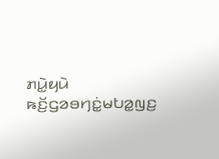ꤊꤣꤧ꤭ꤟꤣꤧ ꤒꤢꤩ꤬ꤞꤤꤋꤚꤢꤦ꤭ꤗꤝꤤ꤭ꤜꤢ꤬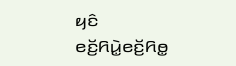ꤟꤢꤨ ꤕꤢꤩ꤬ꤖꤣꤧ꤭ꤕꤢꤩ꤬ꤖꤥ꤭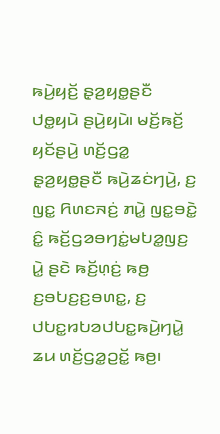ꤒꤣꤧ꤬ꤟꤢꤩ꤬ ꤔ꤫ꤤ꤬ꤟꤥ꤭ꤔꤢꤪ ꤓꤥ꤭ꤟꤣꤧ ꤔꤣꤧ꤬ꤟꤣꤧ꤯ ꤗꤢꤩ꤬ꤒꤢꤩ꤬ ꤟꤢꤩꤔꤣꤧ꤬ ꤛꤢꤩ꤬ꤞꤤ꤭ ꤔ꤫ꤤ꤬ꤟꤥ꤭ꤔꤢꤪ ꤒꤣꤧ꤬ꤘꤢꤦꤚꤣꤧ꤬, ꤢ꤬ ꤜꤢ꤭ ꤖꤛꤢꤏꤢꤦ꤬ ꤊꤣꤧ꤭ ꤜꤢ꤭ꤋꤢꤧ꤭ ꤢꤨ꤭ ꤒꤢꤩ꤬ꤞꤤꤋꤚꤢꤦ꤭ꤗꤝꤤ꤭ꤜꤢ꤬ ꤣꤧ꤭ ꤔꤢꤧ ꤒꤢꤩ꤬ꤛ꤫ꤢꤦ꤬ ꤒꤥ꤬ ꤢ꤬ꤋꤝꤢ꤬ꤢ꤬ꤋꤛꤢ꤭, ꤢ꤬ ꤓꤝꤢ꤭ꤙꤝꤤꤓꤝꤢ꤭ꤒꤣꤧ꤬ꤚꤣꤧ꤭ ꤘꤣ ꤛꤢꤩ꤬ꤞꤤ꤭ꤑꤢꤩ꤭ ꤒꤥ꤬꤯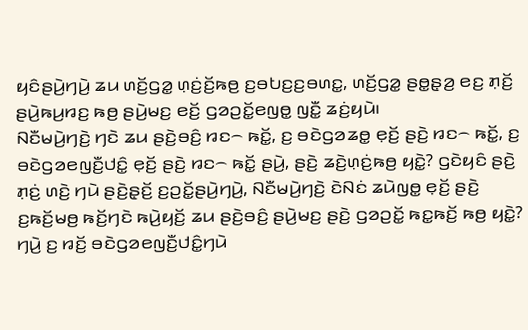ꤟꤢꤨꤔꤣꤧ꤬ꤚꤣꤧ꤬ ꤘꤣ ꤛꤢꤩ꤬ꤞꤤ꤭ ꤛ꤫ꤢꤦ꤬ꤢꤩ꤬ꤒꤥ꤬ ꤢ꤬ꤋꤝꤢ꤬ꤢ꤬ꤋꤛꤢ꤭, ꤛꤢꤩ꤬ꤞꤤ꤭ ꤔꤥ꤭ꤔ꤫ꤤ꤬ ꤕꤢ꤬ ꤊ꤫ꤢꤩ꤬ ꤔꤣꤧ꤬ꤒꤣ꤬ꤙꤢ꤬ ꤒꤥ꤬ ꤔꤣꤧ꤬ꤗꤢ꤬ ꤕꤢꤩ꤬ ꤞꤤꤑꤢꤩ꤭ꤕꤜꤥ꤭ ꤜꤢꤪ꤭ ꤘꤢꤦ꤬ꤟꤣꤧ꤯
ꤡꤢꤪꤗꤣꤧ꤬ꤚꤢꤧ꤬ ꤚꤢꤧ ꤘꤣ ꤔꤢꤧ꤬ꤋꤢꤨ꤬ ꤙꤢ꤮ ꤒꤢꤩ꤭, ꤢ꤬ ꤋꤢꤧꤞꤤꤘꤥ꤭ ꤕ꤫ꤢꤩ꤬ ꤔꤢꤧ꤬ ꤙꤢ꤮ ꤒꤢꤩ꤭, ꤢ꤬ ꤋꤢꤧꤞꤤꤕꤜꤢꤪ꤬ꤓꤢꤨ꤭ ꤕ꤫ꤢꤩ꤬ ꤔꤢꤧ꤬ ꤙꤢ꤮ ꤒꤢꤩ꤭ ꤔꤣꤧ꤬, ꤔꤢꤧ꤬ ꤘꤢꤧ꤬ꤛ꤫ꤢꤦ꤬ꤒꤥ꤬ ꤟꤢꤧ꤭? ꤞꤢꤧꤟꤢꤨ ꤔꤢꤧ꤬ ꤊ꤫ꤢꤦ꤬ ꤛꤢꤧ꤬ ꤚꤣꤧ ꤔꤢꤧ꤬ꤔ꤫ꤢꤩ꤬ ꤢ꤬ꤑꤢꤩ꤭ꤔꤣꤧ꤬ꤚꤣꤧ꤬, ꤡꤢꤪꤗꤣꤧ꤬ꤚꤢꤧ꤬ ꤢꤧꤡꤢꤦ ꤘꤣꤧꤜꤥ꤭ ꤕ꤫ꤢꤩ꤬ ꤔꤢꤧ꤬ ꤢ꤬ꤒꤢꤩ꤬ꤗꤥ꤬ ꤒꤢꤩ꤬ꤚꤢꤧ ꤒꤣꤧ꤬ꤟꤢꤩ꤬ ꤘꤣ ꤔꤢꤧ꤬ꤋꤢꤨ꤬ ꤔꤣꤧ꤬ꤗꤢ꤬ ꤔꤢꤧ꤬ ꤞꤤꤑꤢꤩ꤭ ꤒꤢ꤭ꤒꤢꤩ꤬ ꤒꤥ꤬ ꤟꤢꤧ꤭?
ꤚꤣꤧ꤬ ꤢ꤬ ꤙꤢꤩ꤬ ꤋꤢꤧꤞꤤꤕꤜꤢꤪ꤬ꤓꤢꤨ꤭ꤚꤣꤧ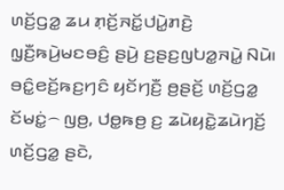ꤛꤢꤩ꤬ꤞꤤ꤭ ꤘꤣ ꤊ꤫ꤢꤩ꤬ꤏꤢꤩ꤭ꤓꤣꤧ꤭ꤊꤢꤧ꤬ ꤜ꤫ꤢꤪ꤬ꤒꤣꤧ꤬ꤗꤢꤋꤢꤨ꤬ ꤔꤣꤧ꤬ ꤢ꤬ꤔꤢ꤬ꤜꤝꤤ꤭ꤏꤣꤧ꤭ ꤡꤣꤧ꤯
ꤋꤢꤨ꤭ꤕꤢꤩ꤬ꤒꤢ꤬ꤚꤢꤨ ꤟꤢꤩꤚꤢꤪ꤬ ꤥ꤬ꤔꤢꤩ꤬ ꤛꤢꤩ꤬ꤞꤤ꤭ ꤢꤩꤗꤢꤦ꤭꤮ ꤜꤥ꤬, ꤓꤥ꤭ꤒꤥ꤬ ꤢ꤬ ꤘꤣꤧꤟꤢꤧ꤭ꤘꤣꤧꤚꤢꤩ꤬ ꤛꤢꤩ꤬ꤞꤤ꤭ ꤔꤢꤧ,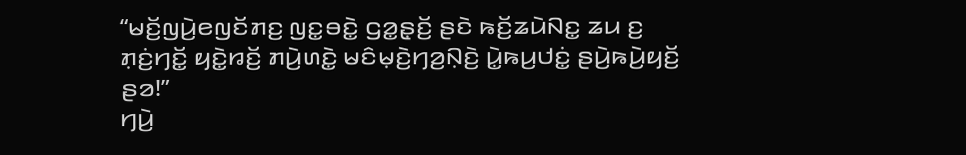“ꤗꤢꤩ꤬ꤜꤣꤧ꤬ꤕꤜꤢꤩꤊꤢ꤬ ꤜꤢ꤭ꤋꤢꤧ꤭ ꤞꤤ꤭ꤔ꤫ꤢꤩ꤬ ꤔꤢꤧ ꤒꤢꤩ꤬ꤘꤣꤧꤡꤢ꤭ ꤘꤣ ꤢ꤬ ꤊ꤫ꤢꤦ꤬ꤚꤢꤩ꤭ ꤟꤢꤧ꤭ꤙꤢꤩ꤬ ꤊꤣꤧ꤬ꤛꤢꤧ꤭ ꤗꤢꤨꤗ꤫ꤢꤧ꤬ꤚꤤ꤬ꤡ꤫ꤢꤧ꤬ ꤣꤧ꤭ꤒꤣ꤬ꤓꤢꤦ꤭ ꤔꤣꤧ꤬ꤒꤣꤧ꤬ꤟꤢꤩ꤬ ꤔꤤ!”
ꤚꤣꤧ꤬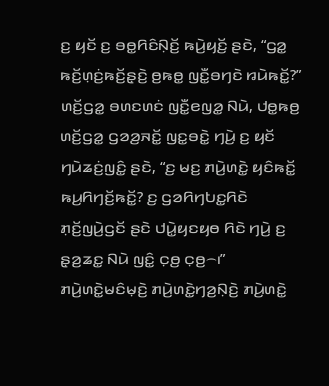ꤢ꤬ ꤟꤢꤩ ꤢ꤬ ꤋꤥ꤭ꤖꤢꤨꤡ꤫ꤢꤩ꤬ ꤒꤣꤧ꤬ꤟꤢꤩ꤬ ꤔꤢꤧ, “ꤞꤤ꤭ ꤒꤢꤩ꤬ꤛ꤫ꤢꤦ꤬ꤒꤢꤩ꤬ꤔ꤫ꤢꤧ꤬ ꤥ꤬ꤒꤥ꤭ ꤜꤢꤪ꤭ꤋꤚꤢꤧ ꤙꤣꤧꤒꤢꤩ꤭?” ꤛꤢꤩ꤬ꤞꤤ꤭ ꤋꤛꤢꤛꤢꤦ ꤜꤢꤪ꤭ꤕꤜꤤ꤭ ꤡꤣꤧ, ꤓꤥ꤭ꤒꤥ꤬ ꤛꤢꤩ꤬ꤞꤤ꤭ ꤞꤤꤤ꤬ꤏꤢꤩ꤭ ꤜꤢ꤭ꤋꤢꤧ꤭ ꤚꤣꤧ꤬ ꤢ꤬ ꤟꤢꤩ ꤚꤣꤧꤘꤢꤦ꤬ꤜꤢꤨ꤭ ꤔꤢꤧ, “ꤢ꤬ ꤗꤢ꤬ ꤊꤣꤧ꤬ꤛꤢꤧ꤭ ꤟꤢꤨꤒꤢꤩ꤭ ꤒꤣ꤬ꤖꤚꤢꤩ꤬ꤒꤢꤩ꤭? ꤢ꤬ ꤞꤤꤖꤚꤝꤢ꤭ꤖꤢꤧ ꤊ꤫ꤢꤩ꤬ꤜꤣꤧ꤬ꤞꤢꤩ ꤔꤢꤧ ꤓꤣꤧ꤭ꤟꤢꤟꤥ ꤖꤢꤧ ꤚꤣꤧ꤬ ꤢ꤬ ꤔ꤫ꤤ꤬ꤘꤢ꤭ ꤡꤣꤧ ꤜꤢꤨ꤭ ꤍ꤫ꤥ꤬ ꤍ꤫ꤥ꤬꤮꤯”
ꤊꤣꤧ꤬ꤛꤢꤧ꤭ꤗꤢꤨꤗ꤫ꤢꤧ꤬ ꤊꤣꤧ꤬ꤛꤢꤧ꤭ꤚꤤ꤬ꤡ꤫ꤢꤧ꤬ ꤊꤣꤧ꤬ꤛꤢꤧ꤭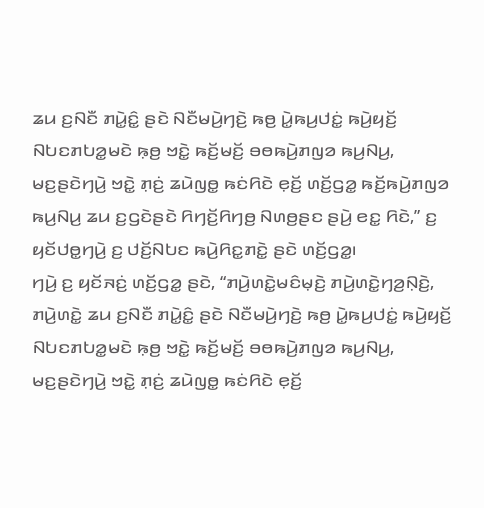ꤘꤣ ꤢ꤬ꤡꤢꤪ ꤊꤣꤧ꤭ꤢꤨ꤭ ꤔꤢꤧ ꤡꤢꤪꤗꤣꤧ꤬ꤚꤢꤧ꤬ ꤒꤥ꤬ ꤣꤧ꤭ꤒꤣ꤬ꤓꤢꤦ꤭ ꤒꤣꤧ꤬ꤟꤢꤩ꤬ ꤡꤝꤢꤊꤝꤤ꤭ꤗꤢꤧ ꤒ꤫ꤥ꤬ ꤠꤢꤧ꤭ ꤒꤢꤩ꤬ꤗꤢꤩ꤬ ꤋꤥꤒꤣꤧ꤬ꤊꤜꤤ ꤒꤣ꤬ꤡꤣ꤬, ꤗꤢ꤬ꤔꤢꤧꤚꤣꤧ꤬ ꤠꤢꤧ꤭ ꤊ꤫ꤢꤦ꤬ ꤘꤣꤧꤜꤥ꤭ ꤒꤢꤦꤖꤢꤧ ꤕ꤫ꤢꤩ꤬ ꤛꤢꤩ꤬ꤞꤤ꤭ ꤒꤢꤩ꤬ꤒꤣꤧ꤬ꤊꤜꤤ ꤒꤣ꤬ꤡꤣ꤬ ꤘꤣ ꤢ꤬ꤞꤢꤧꤔꤢꤧ ꤖꤚꤢꤩ꤬ꤖꤚꤥ꤬ ꤡꤛꤥ꤬ꤔꤢ ꤔꤣꤧ꤬ ꤕꤢ꤭ ꤖꤢꤧ,” ꤢ꤬ ꤟꤢꤩꤓꤥ꤭ꤚꤣꤧ꤬ ꤢ꤬ ꤓꤢꤩ꤬ꤡꤝꤢ ꤒꤣꤧ꤬ꤖꤢ꤭ꤊꤢꤧ꤭ ꤔꤢꤧ ꤛꤢꤩ꤬ꤞꤤ꤭꤯
ꤚꤣꤧ꤬ ꤢ꤬ ꤟꤢꤩꤏꤢꤦ꤬ ꤛꤢꤩ꤬ꤞꤤ꤭ ꤔꤢꤧ, “ꤊꤣꤧ꤬ꤛꤢꤧ꤭ꤗꤢꤨꤗ꤫ꤢꤧ꤬ ꤊꤣꤧ꤬ꤛꤢꤧ꤭ꤚꤤ꤬ꤡ꤫ꤢꤧ꤬, ꤊꤣꤧ꤬ꤛꤢꤧ꤭ ꤘꤣ ꤢ꤬ꤡꤢꤪ ꤊꤣꤧ꤭ꤢꤨ꤭ ꤔꤢꤧ ꤡꤢꤪꤗꤣꤧ꤬ꤚꤢꤧ꤬ ꤒꤥ꤬ ꤣꤧ꤭ꤒꤣ꤬ꤓꤢꤦ꤭ ꤒꤣꤧ꤬ꤟꤢꤩ꤬ ꤡꤝꤢꤊꤝꤤ꤭ꤗꤢꤧ ꤒ꤫ꤥ꤬ ꤠꤢꤧ꤭ ꤒꤢꤩ꤬ꤗꤢꤩ꤬ ꤋꤥꤒꤣꤧ꤬ꤊꤜꤤ ꤒꤣ꤬ꤡꤣ꤬, ꤗꤢ꤬ꤔꤢꤧꤚꤣꤧ꤬ ꤠꤢꤧ꤭ ꤊ꤫ꤢꤦ꤬ ꤘꤣꤧꤜꤥ꤭ ꤒꤢꤦꤖꤢꤧ ꤕ꤫ꤢꤩ꤬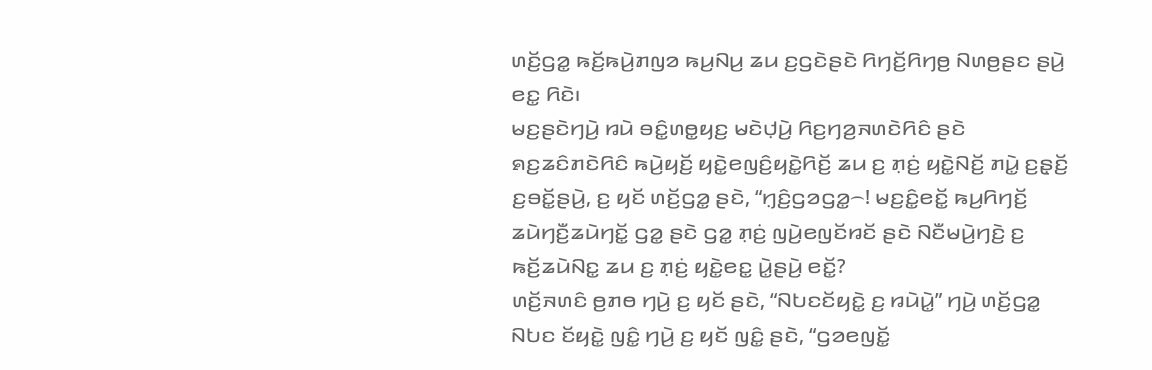ꤛꤢꤩ꤬ꤞꤤ꤭ ꤒꤢꤩ꤬ꤒꤣꤧ꤬ꤊꤜꤤ ꤒꤣ꤬ꤡꤣ꤬ ꤘꤣ ꤢ꤬ꤞꤢꤧꤔꤢꤧ ꤖꤚꤢꤩ꤬ꤖꤚꤥ꤬ ꤡꤛꤥ꤬ꤔꤢ ꤔꤣꤧ꤬ ꤕꤢ꤭ ꤖꤢꤧ꤯
ꤗꤢ꤬ꤔꤢꤧꤚꤣꤧ꤬ ꤙꤣꤧ ꤋꤢꤨ꤭ꤛꤥ꤭ꤟꤢ꤬ ꤗꤢꤧꤓ꤫ꤣꤧ꤬ ꤖꤢ꤬ꤚꤤ꤬ꤏꤛꤢꤧꤖꤢꤨ ꤔꤢꤧ ꤎꤢ꤬ꤘꤢꤨꤊꤢꤧꤖꤢꤨ ꤒꤣꤧ꤬ꤟꤢꤩ꤬ ꤟꤢꤧ꤭ꤕꤜꤢꤨ꤬ꤟꤢꤧ꤭ꤖꤢꤩ꤬ ꤘꤣ ꤢ꤬ ꤊ꤫ꤢꤦ꤬ ꤟꤢꤧ꤭ꤡꤢꤩ꤬ ꤊꤣꤧ꤭ ꤢ꤬ꤔ꤫ꤢꤩ꤬ ꤢ꤬ꤋꤢꤩ꤭ꤔꤣꤧ꤬, ꤢ꤬ ꤟꤢꤩ ꤛꤢꤩ꤬ꤞꤤ꤭ ꤔꤢꤧ, “ꤚ꤫ꤢꤨ꤬ꤞꤤꤞꤤ꤭꤮! ꤗꤢ꤬ꤢꤨ꤭ꤕꤢꤩ꤭ ꤒꤣ꤬ꤖꤚꤢꤩ꤬ ꤘꤣꤧꤚꤢꤪ꤬ꤘꤣꤧꤚꤢꤩ꤭ ꤞꤤ꤭ ꤔꤢꤧ ꤞꤤ꤭ ꤊ꤫ꤢꤦ꤬ ꤜꤣꤧ꤬ꤕꤜꤢꤩꤙꤢꤩ ꤔꤢꤧ ꤡꤢꤪꤗꤣꤧ꤬ꤚꤢꤧ꤬ ꤢ꤬ ꤒꤢꤩ꤬ꤘꤣꤧꤡꤢ꤭ ꤘꤣ ꤢ꤬ ꤊ꤫ꤢꤦ꤬ ꤟꤢꤧ꤭ꤕꤢ꤭ ꤣꤧ꤭ꤔꤣꤧ꤬ ꤕꤢꤩ꤭?
ꤛꤢꤩ꤬ꤏꤛꤢꤨ ꤥ꤬ꤊꤥ ꤚꤣꤧ꤬ ꤢ꤬ ꤟꤢꤩ ꤔꤢꤧ, “ꤡꤝꤢꤢꤩꤟꤢꤧ꤭ ꤢ꤬ ꤙꤣꤧꤣꤧ꤭” ꤚꤣꤧ꤬ ꤛꤢꤩ꤬ꤞꤤ꤭ ꤡꤝꤢ ꤢꤩꤟꤢꤧ꤭ ꤜꤢꤨ꤭ ꤚꤣꤧ꤬ ꤢ꤬ ꤟꤢꤩ ꤜꤢꤨ꤭ ꤔꤢꤧ, “ꤞꤤꤕꤜꤢꤩ꤭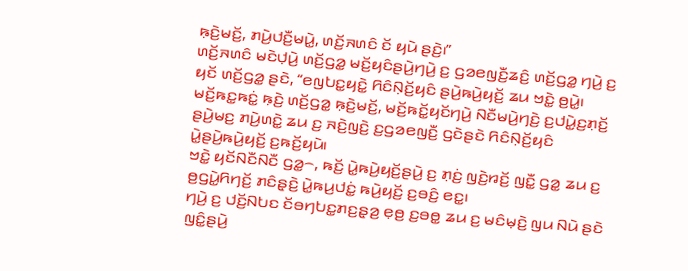ꤒ꤫ꤢꤧ꤬ꤗꤢꤩ꤬, ꤊꤣꤧ꤬ꤓꤢꤪ꤬ꤗꤣꤧ꤭, ꤛꤢꤩ꤬ꤏꤛꤢꤨ ꤢꤩ ꤟꤣꤧ ꤔꤢꤧ꤬꤯”
ꤛꤢꤩ꤬ꤏꤛꤢꤨ ꤗꤢꤧꤓ꤫ꤣꤧ꤬ ꤛꤢꤩ꤬ꤞꤤ꤭ ꤗꤢꤩ꤬ꤟꤢꤨꤔꤣꤧ꤬ꤚꤣꤧ꤬ ꤢ꤬ ꤞꤤꤕꤜꤢꤪ꤬ꤘꤢꤨ꤬ ꤛꤢꤩ꤬ꤞꤤ꤭ ꤚꤣꤧ꤬ ꤢ꤬ ꤟꤢꤩ ꤛꤢꤩ꤬ꤞꤤ꤭ ꤔꤢꤧ, “ꤕꤜꤝꤢ꤭ꤟꤢꤧ꤭ ꤖꤢꤨꤡ꤫ꤢꤩ꤬ꤟꤢꤨ ꤔꤣꤧ꤬ꤒꤣꤧ꤬ꤟꤢꤩ꤬ ꤘꤣ ꤠꤢꤧ꤭ ꤥ꤬ꤣꤧ꤭꤯ ꤗꤢꤩ꤬ꤒꤢ꤭ꤒꤢꤦ꤭ ꤒ꤫ꤢꤧ꤬ ꤛꤢꤩ꤬ꤞꤤ꤭ ꤒ꤫ꤢꤧ꤬ꤗꤢꤩ꤬, ꤗꤢꤩ꤬ꤒꤢꤩ꤭ꤟꤢꤩꤚꤣꤧ꤬ ꤡꤢꤪꤗꤣꤧ꤬ꤚꤢꤧ꤬ ꤢ꤬ꤓꤣꤧ꤭ꤢ꤬ꤊ꤫ꤢꤩ꤬ ꤔꤣꤧ꤬ꤗꤢ꤬ ꤊꤣꤧ꤬ꤛꤢꤧ꤭ ꤘꤣ ꤢ꤬ ꤏꤢꤧ꤬ꤜꤢꤧ꤬ ꤢ꤬ꤞꤤꤕꤜꤢꤪ꤬ ꤞꤢꤧꤔꤢꤧ ꤖꤢꤨꤡ꤫ꤢꤩ꤬ꤟꤢꤨ ꤣꤧ꤭ꤔꤣꤧ꤬ꤒꤣꤧ꤬ꤟꤢꤩ꤬ ꤢ꤬ꤒꤢꤩ꤬ꤟꤣꤧ꤯
ꤠꤢꤧ꤭ ꤟꤢꤩꤡꤢꤪꤡꤢꤪ ꤞꤤ꤭꤮, ꤒꤢꤩ꤬ ꤣꤧ꤭ꤒꤣꤧ꤬ꤟꤢꤩ꤬ꤔꤣꤧ꤬ ꤢ꤬ ꤊ꤫ꤢꤦ꤬ ꤜꤢꤧ꤬ꤙꤢꤩ꤬ ꤜꤢꤪ꤭ ꤞꤤ꤭ ꤘꤣ ꤢ꤬ ꤥ꤬ꤞꤣꤧ꤭ꤖꤚꤢꤩ꤬ ꤊꤢꤨꤔ꤫ꤢꤧ꤬ ꤣꤧ꤭ꤒꤣ꤬ꤓꤢꤦ꤭ ꤒꤣꤧ꤬ꤟꤢꤩ꤬ ꤢ꤬ꤋꤢꤨ꤬ ꤕꤢ꤭꤯
ꤚꤣꤧ꤬ ꤢ꤬ ꤓꤢꤩ꤬ꤡꤝꤢ ꤢꤩꤋꤚꤝꤢ꤭ꤊꤢ꤬ꤔ꤫ꤤ꤬ ꤕ꤫ꤥ꤬ ꤢ꤬ꤋꤥ꤭ ꤘꤣ ꤢ꤬ ꤗꤢꤨꤗ꤫ꤢꤧ꤬ ꤜꤣ ꤡꤣꤧ ꤔꤢꤧ ꤜꤢꤨ꤭ꤔꤣꤧ꤬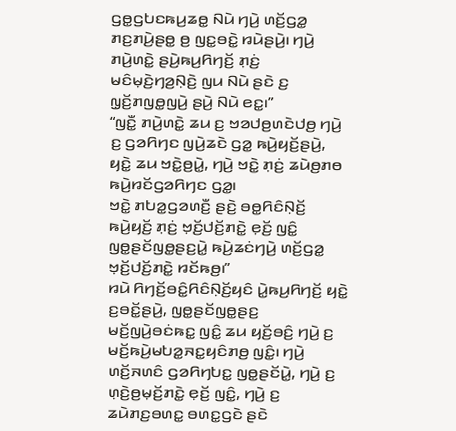ꤞꤥ꤭ꤞꤝꤢꤒꤣ꤬ꤘꤥ꤭ ꤡꤣꤧ ꤚꤣꤧ꤬ ꤛꤢꤩ꤬ꤞꤤ꤭ ꤊꤢ꤬ꤊꤣꤧ꤬ꤔꤥ꤭ ꤥ꤬ ꤜꤢ꤭ꤋꤢꤧ꤭ ꤙꤣꤧꤔꤣꤧ꤬꤯ ꤚꤣꤧ꤬ ꤊꤣꤧ꤬ꤛꤢꤧ꤭ ꤔꤣꤧ꤬ꤒꤣ꤬ꤖꤚꤢꤩ꤬ ꤊ꤫ꤢꤦ꤬ ꤗꤢꤨꤗ꤫ꤢꤧ꤬ꤚꤤ꤬ꤡ꤫ꤢꤧ꤬ ꤜꤣ ꤡꤣꤧ ꤔꤢꤧ ꤢ꤬ ꤜ꤫ꤢꤩ꤬ꤊꤜꤥ꤭ꤜꤣꤧ꤬ ꤔꤣꤧ꤬ ꤡꤣꤧ ꤕꤢ꤭꤯”
“ꤜꤢꤪ꤭ ꤊꤣꤧ꤬ꤛꤢꤧ꤭ ꤘꤣ ꤢ꤬ ꤠꤤꤓꤥ꤬ꤛꤢꤧꤓꤥ꤬ ꤚꤣꤧ꤬ ꤢ꤬ ꤞꤤꤖꤚꤢ ꤜꤣꤧ꤬ꤘꤢꤧ ꤞꤤ꤭ ꤒꤣꤧ꤬ꤟꤢꤩ꤬ꤔꤣꤧ꤬, ꤟꤢꤧ꤭ ꤘꤣ ꤠꤢꤧ꤭ꤥ꤬ꤣꤧ꤭, ꤚꤣꤧ꤬ ꤠꤢꤧ꤭ ꤊ꤫ꤢꤦ꤬ ꤘꤣꤧꤥ꤬ꤊꤥ ꤒꤣꤧ꤬ꤙꤢꤩꤞꤤꤖꤚꤢ ꤞꤤ꤭꤯
ꤠꤢꤧ꤭ ꤊꤝꤤ꤭ꤞꤤꤛꤢꤪ꤬ ꤔꤢꤧ꤬ ꤋꤥ꤭ꤖꤢꤨꤡ꤫ꤢꤩ꤬ ꤒꤣꤧ꤬ꤟꤢꤩ꤬ ꤊ꤫ꤢꤦ꤬ ꤠ꤫ꤢꤩ꤬ꤓꤢꤩ꤬ꤊꤢꤧ꤭ ꤕ꤫ꤢꤩ꤬ ꤜꤢꤨ꤭ ꤜꤥ꤭ꤔꤢꤩꤜꤥ꤭ꤔꤢ꤬ꤣꤧ꤭ ꤒꤣꤧ꤬ꤘꤢꤦꤚꤣꤧ꤬ ꤛꤢꤩ꤬ꤞꤤ꤭ ꤠ꤫ꤢꤩ꤬ꤓꤢꤩ꤬ꤊꤢꤧ꤭ ꤙꤢꤩꤒꤥ꤬꤯”
ꤙꤣꤧ ꤖꤚꤢꤩ꤬ꤋꤢꤨ꤭ꤖꤢꤨꤡ꤫ꤢꤩ꤬ꤟꤢꤨ ꤣꤧ꤭ꤒꤣ꤬ꤖꤚꤢꤩ꤬ ꤟꤢꤧ꤭ ꤢ꤬ꤋꤢꤩ꤭ꤔꤣꤧ꤬, ꤜꤥ꤭ꤔꤢꤩꤜꤥ꤭ꤔꤢ꤬ ꤗꤢꤩ꤬ꤜꤣꤧ꤬ꤋꤢꤦꤒꤢ꤭ ꤜꤢꤨ꤭ ꤘꤣ ꤟꤢꤩ꤬ꤋꤢꤨ꤬ ꤚꤣꤧ꤬ ꤢ꤬ ꤗꤢꤩ꤬ꤒꤣꤧ꤬ꤗꤝꤤ꤭ꤏꤢ꤭ꤟꤢꤨꤊꤥ꤬ ꤜꤢꤨ꤭꤯ ꤚꤣꤧ꤬ ꤛꤢꤩ꤬ꤏꤛꤢꤨ ꤞꤤꤖꤚꤝꤢ꤭ ꤜꤥ꤭ꤔꤢꤩꤣꤧ꤭, ꤚꤣꤧ꤬ ꤢ꤬ ꤛ꤫ꤢꤧ꤬ꤥ꤬ꤗ꤫ꤢꤩ꤬ꤊꤢꤧ꤭ ꤕ꤫ꤢꤩ꤬ ꤜꤢꤨ꤭, ꤚꤣꤧ꤬ ꤢ꤬ ꤘꤣꤧꤊꤢ꤬ꤋꤛꤢ꤭ ꤋꤛꤢ꤭ꤞꤢꤧ ꤔꤢꤧ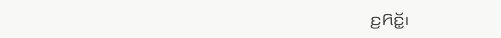ꤢ꤬ꤖꤢꤩ꤭꤯